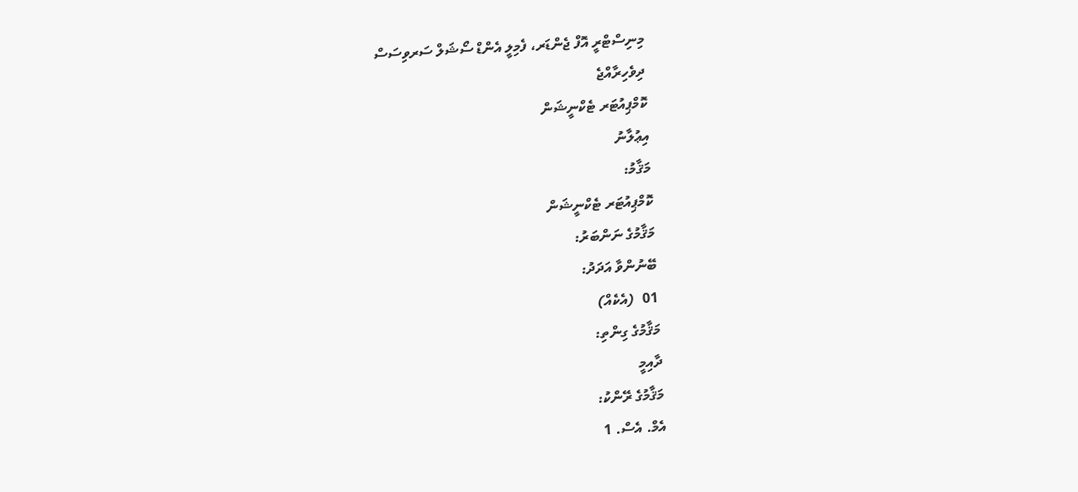މިނިސްޓްރީ އޮފް ޖެންޑަރ، ފެމިލީ އެންޑް ސޯޝަލް ސަރވިސަސް
ދިވެހިރާއްޖެ
ކޮމްޕިއުޓަރ ޓެކްނީޝަން
އިޢުލާނު
މަޤާމު:
ކޮމްޕިއުޓަރ ޓެކްނީޝަން
މަޤާމުގެ ނަންބަރު:
ބޭނުންވާ އަދަދު:
01  (އެކެއް)
މަޤާމުގެ ގިންތި:
ދާއިމީ
މަޤާމުގެ ރޭންކު:
އެމް. އެސް. 1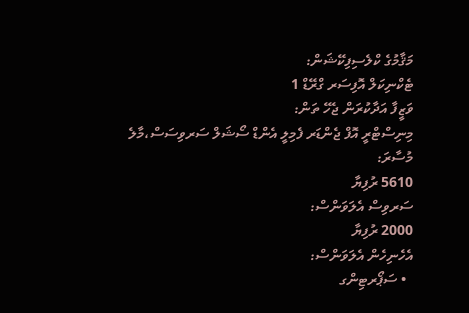މަޤާމުގެ ކްލެސިފިކޭޝަން:
ޓެކްނިކަލް އޮފިސަރ ގްރޭޑް 1
ވަޒީފާ އަދާކުރަން ޖެހޭ ތަން:
މިނިސްޓްރީ އޮފް ޖެންޑަރ ފެމިލީ އެންޑް ސޯޝަލް ސަރވިސަސް،މާލެ
މުސާރަ:
5610 ރުފިޔާ
ސަރވިސް އެލަވަންސް:
2000 ރުފިޔާ
އެހެނިހެން އެލަވަންސް:
  • ސަޕޯރޓިންގ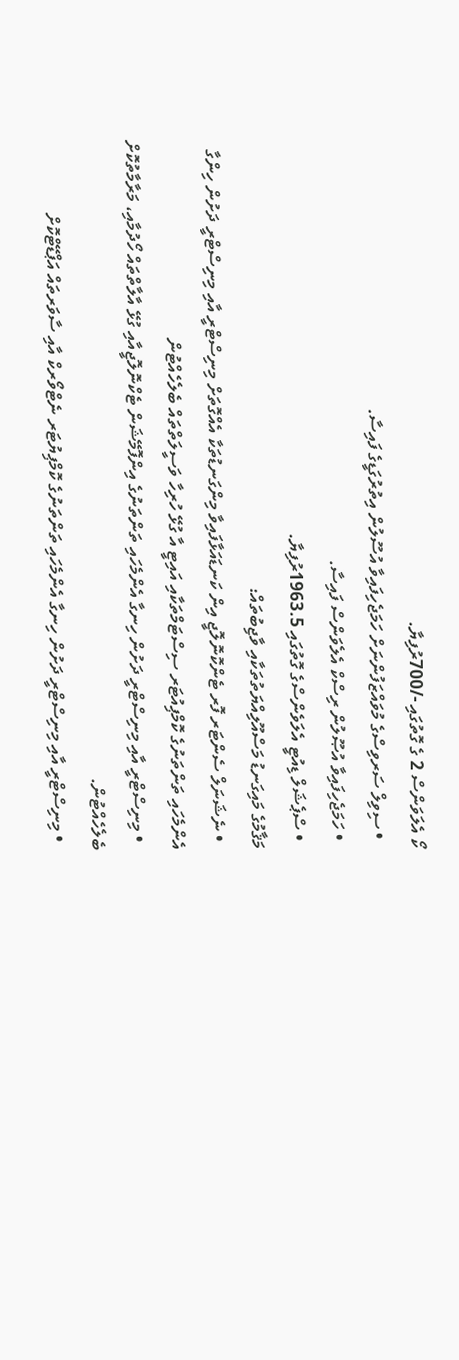ކޯ އެލަވަންސް 2 ގެ ގޮތުގައި -/700ރުފިޔާ.
  • ސިވިލް ސަރވިސްގެ މުވައްޒަފުންނަށް ހަމަޖެހިފައިވާ އުސޫލުން އިތުރުގަޑީގެ ފައިސާ.
  • ހަމަޖެހިފައިވާ އުޞޫލުން ރިސްކް އެލެވަންސް ފައިސާ.
  • ސްޕެޝަލް ޑިއުޓީ އެލަވެންސްގެ ގޮތުގައި 1963.5ރުފިޔާ.
މަޤާމުގެ މައިގަނޑު މަސްއޫލިއްޔަތުތަކާއި ވާޖިބުތައް:
  • ނެޝަނަލް ސެންޓަރ ފޮރ ޓެންކޮނޮލޮޖީ އިން ކަނޑައަޅާފައިވާ މިންގަނޑުތަކާ އެއްގޮތަށް މިނިސްޓްރީ އާއި މިނިސްޓްރީ ދަށުން ހިންގާ އެންމެހައި ތަންތަނުގެ ކޮމްޕިއުޓަރ ސިސްޓަމްތަކާއި އައިޓީ އާ ގުޅޭ ހުރިހާ ވަސީލަތްތައް ބެލެހެއްޓުން
  • މިނިސްޓްރީ އާއި މިނިސްޓްރީ ދަށުން ހިނގާ އެންމެހައި ތަންތަނުގެ އިންފޮމޭޝަން ޓެކްނޮލޮޖީއާއި ގުޅޭ އާލާތްތައް ހޯދުމާއި، މަރާމާތުކޮށް ބެލެހެއްޓުން.
  • މިނިސްޓްރީ އާއި މިނިސްޓްރީ ދަށުން ހިނގާ އެންމެހައި ތަންތަނުގެ ކޮމްޕިޔުޓަރ ނެޓްވޯރކް އާއި ސާވަރތައް އަޕްޑޭޓްކޮށް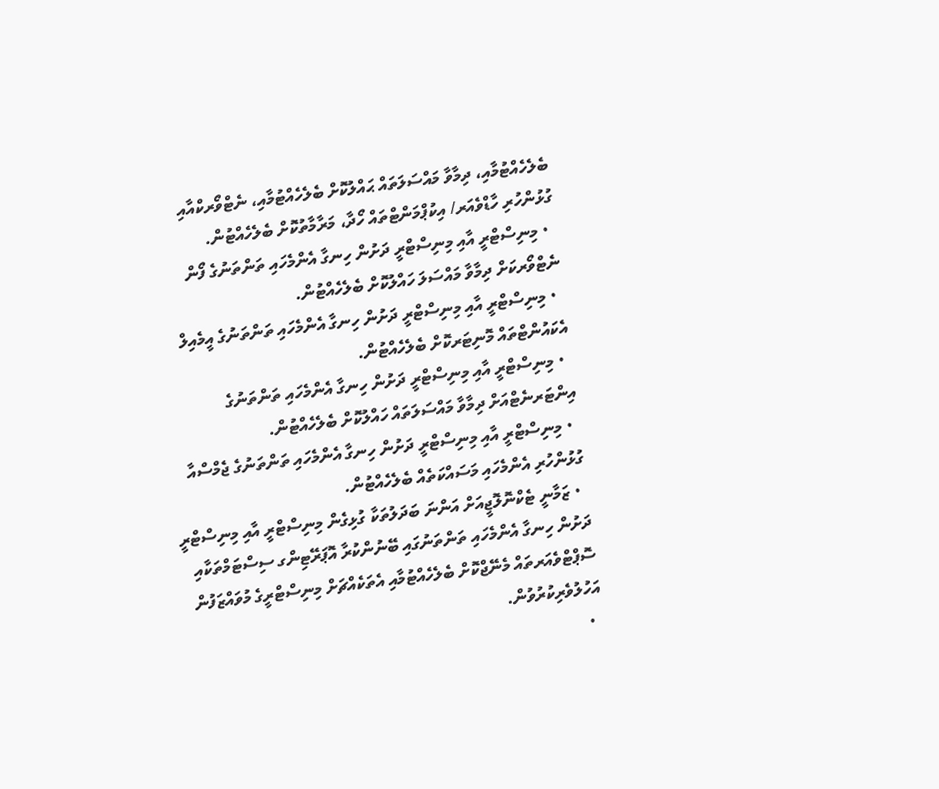ބެލެހެއްޓުމާއި، ދިމާވާ މައްސަލަތައް ޙައްލުކޮށް ބެލެހެއްޓުމާއި، ނެޓްވޯރކްއާއި ގުޅުންހުރި ހާޑްވެއަރ/ އިކުޕްމަންޓްތައް ހޯދާ، މަރާމާތުކޮށް ބެލެހެއްޓުން.
  • މިނިސްޓްރީ އާއި މިނިސްޓްރީ ދަށުން ހިނގާ އެންމެހައި ތަންތަނުގެ ފޯން ނެޓްވޯރކަށް ދިމާވާ މައްސަލަ ހައްލުކޮށް ބެލެހެއްޓުން.
  • މިނިސްޓްރީ އާއި މިނިސްޓްރީ ދަށުން ހިނގާ އެންމެހައި ތަންތަނުގެ އީމެއިލް އެކައުންޓްތައް މޮނިޓަރކޮށް ބެލެހެއްޓުން.
  • މިނިސްޓްރީ އާއި މިނިސްޓްރީ ދަށުން ހިނގާ އެންމެހައި ތަންތަނުގެ އިންޓަރނެޓްއަށް ދިމާވާ މައްސަލަތައް ހައްލުކޮށް ބެލެހެއްޓުން.
  • މިނިސްޓްރީ އާއި މިނިސްޓްރީ ދަށުން ހިނގާ އެންމެހައި ތަންތަނުގެ ޖެމްސްއާ ގުޅުންހުރި އެންމެހައި މަސައްކަތެއް ބެލެހެއްޓުން.
  • ޒަމާނީ ޓެކްނޮލޮޖީއަށް އަންނަ ބަދަލުތަކާ ގުޅިގެން މިނިސްޓްރީ އާއި މިނިސްޓްރީ ދަށުން ހިނގާ އެންމެހައި ތަންތަނުގައި ބޭނުންކުރާ އޮޕަރޭޓިންގ ސިސްޓަމްތަކާއި ސޮޕްޓްވެއަރތައް މެނޭޖްކޮށް ބެލެހެއްޓުމާއި އެތަކެއްޗަށް މިނިސްޓްރީގެ މުވައްޒަފުން އަހުލުވެރިކުރުވުން.
  •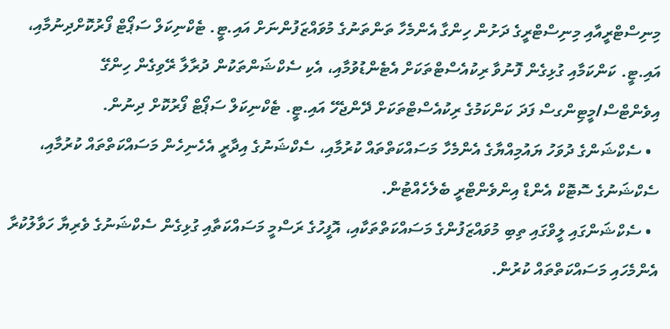މިނިސްޓްރީއާއި މިނިސްޓްރީގެ ދަށުން ހިންގާ އެންމެހާ ތަންތަނުގެ މުވައްޒަފުންނަށް އައި.ޓީ. ޓެކްނިކަލް ސަޕޯޓް ފޯރުކޮށްދިނުމާއި، އައި.ޓީ. ކަންކަމާއި ގުޅިގެން ފޮނުވާ ރިކުއެސްޓްތަކަށް އެޓެންޑުވުމާއި، އެކި ސެކްޝަންތަކުން ދުރާލާ ރޭވިގެން ހިންގޭ އިވެންޓްސް/މީޓިންގސް ފަދަ ކަންކަމުގެ ރިކުއެސްޓްތަކަށް ދޭންޖެހޭ އައި.ޓީ. ޓެކްނިކަލް ސަޕޯޓް ފޯރުކޮށް ދިނުން.
  • ސެކްޝަންގެ ދުވަހު ޔައުމިއްޔާގެ އެންމެހާ މަސައްކަތްތައް ކުރުމާއި، ސެކްޝަނުގެ އިދާރީ އެހެނިހެން މަސައްކަތްތައް ކުރުމާއި، ސެކްޝަނުގެ ސޮޓޮކް އެންޑް އިންވެންޓްރީ ބެލެހެއްޓުން.
  • ސެކްޝަންގައި ލީވްގައި ތިބި މުވައްޒަފުންގެ މަސައްކަތްތަކާއި، އޮފީހުގެ ރަސްމީ މަސައްކަތާއި ގުޅިގެން ސެކްޝަނުގެ ވެރިޔާ ހަވާލުކުރާ އެންމެހައި މަސައްކަތްތައް ކުރުން.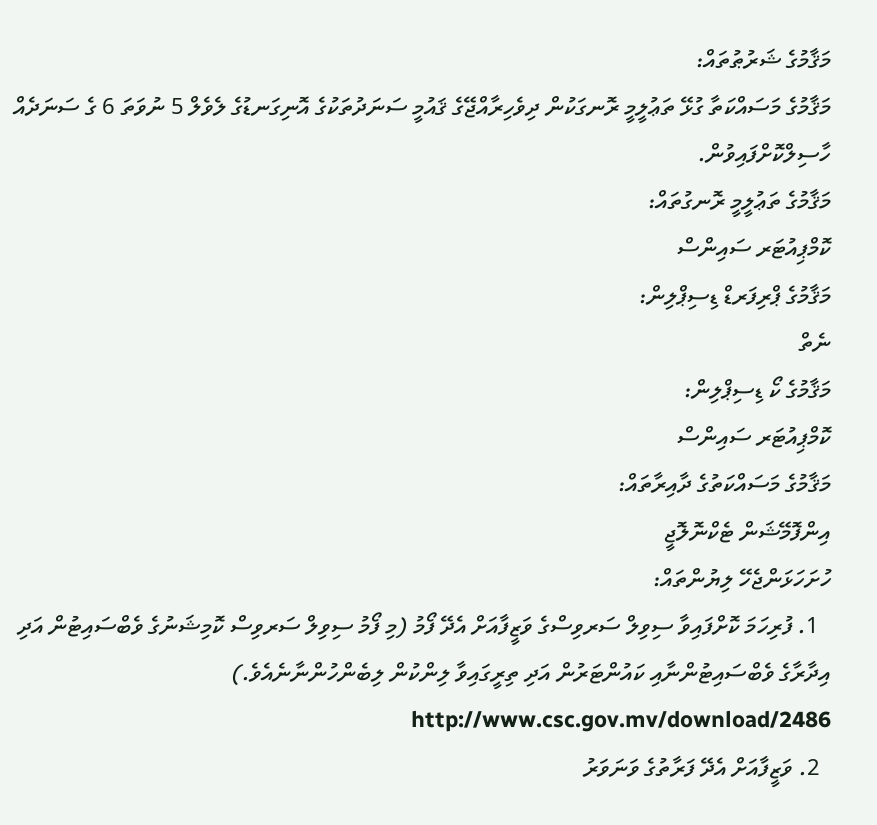މަޤާމުގެ ޝަރުޠުތައް:
މަޤާމުގެ މަސައްކަތާ ގުޅޭ ތަޢުލީމީ ރޮނގަކުން ދިވެހިރާއްޖޭގެ ޤައުމީ ސަނަދުތަކުގެ އޮނިގަނޑުގެ ލެވެލް 5 ނުވަތަ 6 ގެ ސަނަދެއް ހާސިލްކޮށްފައިވުން.
މަޤާމުގެ ތަޢުލީމީ ރޮނގުތައް:
ކޮމްޕިއުޓަރ ސައިންސް
މަޤާމުގެ ޕްރިފަރޑް ޑިސިޕްލިން:
ނެތް
މަޤާމުގެ ކޯ ޑިސިޕްލިން:
ކޮމްޕިއުޓަރ ސައިންސް
މަޤާމުގެ މަސައްކަތުގެ ދާއިރާތައް:
އިންފޮމޭޝަން ޓެކްނޮލޮޖީ
ހުށަހަޅަންޖެހޭ ލިޔުންތައް:
  1. ފުރިހަމަ ކޮށްފައިވާ ސިވިލް ސަރވިސްގެ ވަޒީފާއަށް އެދޭ ފޯމު (މި ފޯމު ސިވިލް ސަރވިސް ކޮމިޝަނުގެ ވެބްސައިޓުން އަދި އިދާރާގެ ވެބްސައިޓުންނާއި ކައުންޓަރުން އަދި ތިރީގައިވާ ލިންކުން ލިބެންހުންނާނެއެވެ.) http://www.csc.gov.mv/download/2486
  2. ވަޒީފާއަށް އެދޭ ފަރާތުގެ ވަނަވަރު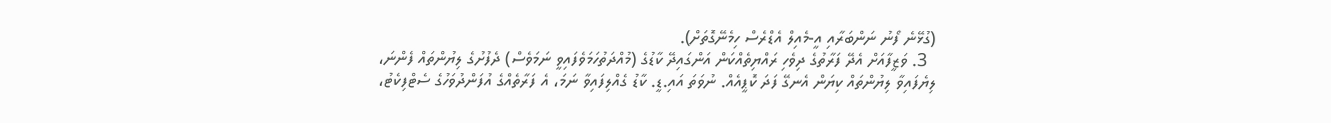(ގުޅޭނެ ފޯނު ނަންބަރާއި އީ-މެއިލް އެޑްރެސް ހިމެނޭގޮތަށް).
  3. ވަޒީފާއަށް އެދޭ ފަރާތުގެ ދިވެހި ރައްޔިތެއްކަން އަންގައިދޭ ކާޑުގެ (މުއްދަތުހަމަވެފައިވީ ނަމަވެސް) ދެފުށުގެ ލިޔުންތައް ފެންނަ، ލިޔެފައިވާ ލިޔުންތައް ކިޔަން އެނގޭ ފަދަ ކޮޕީއެއް. ނުވަތަ އައި.ޑީ. ކާޑު ގެއްލިފައިވާ ނަމަ، އެ ފަރާތެއްގެ އުފަންދުވަހުގެ ސެޓްފިކެޓު،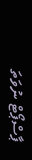ޕާސްޕޯޓް ނުވަތަ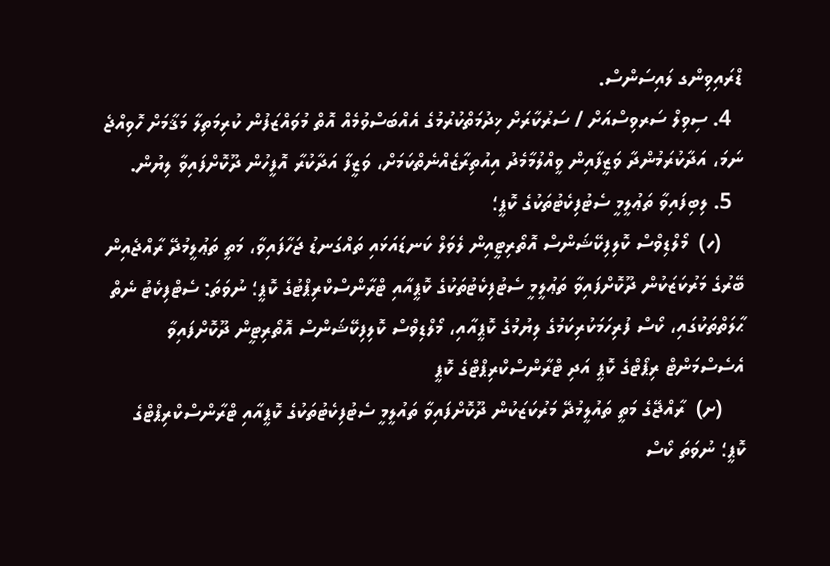ޑްރައިވިންގ ލައިސަންސް.
  4. ސިވިލް ސަރވިސްއަށް / ސަރުކާރަށް ޚިދުމަތްކުރުމުގެ އެއްބަސްވުމެއް އޮތް މުވައްޒަފުން ކުރިމަތިލާ މަޤާމަށް ހޮވިއްޖެ ނަމަ، އަދާކުރަމުންދާ ވަޒީފާއިން ވީއްލުމާމެދު އިއުތިރާޒެއްނެތްކަމަށް، ވަޒީފާ އަދާކުރާ އޮފީހުން ދޫކޮށްފައިވާ ލިޔުން.
  5. ލިބިފައިވާ ތަޢުލީމީ ސެޓުފިކެޓުތަކުގެ ކޮޕީ؛
    (ހ)  މޯލްޑިވްސް ކޮލިފިކޭޝަންސް އޮތޯރިޓީއިން ލެވަލް ކަނޑައަޅައި ތައްގަނޑު ޖަހާފައިވާ، މަތީ ތަޢުލީމުދޭ ރާއްޖެއިން ބޭރުގެ މަރުކަޒަކުން ދޫކޮށްފައިވާ ތަޢުލީމީ ސެޓުފިކެޓުތަކުގެ ކޮޕީއާއި ޓްރާންސްކްރިޕްޓުގެ ކޮޕީ؛ ނުވަތަ: ސެޓްފިކެޓު ނެތް ޙާލަތްތަކުގައި، ކޯސް ފުރިހަމަކުރިކަމުގެ ލިޔުމުގެ ކޮޕީއާއި، މޯލްޑިވްސް ކޮލިފިކޭޝަންސް އޮތޯރިޓީން ދޫކޮށްފައިވާ އެސެސްމަންޓް ރިޕޯޓްގެ ކޮޕީ އަދި ޓްރާންސްކްރިޕްޓްގެ ކޮޕީ
    (ށ)  ރާއްޖޭގެ މަތީ ތައުލީމުދޭ މަރުކަޒަކުން ދޫކޮށްފައިވާ ތައުލީމީ ސެޓުފިކެޓުތަކުގެ ކޮޕީއާއި ޓްރާންސްކްރިޕްޓްގެ ކޮޕީ؛ ނުވަތަ ކޯސް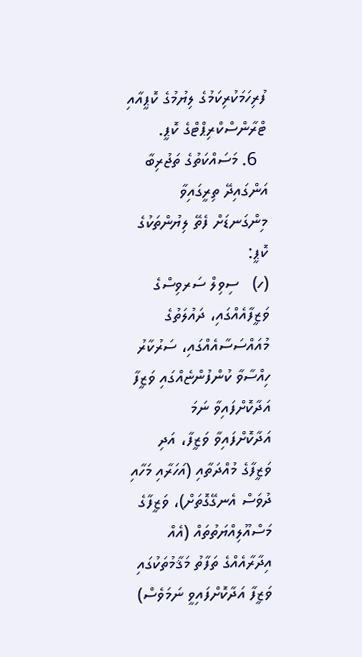ފުރިހަމަކުރިކަމުގެ ލިޔުމުގެ ކޮޕީއާއި ޓްރާންސްކްރިޕްޓްގެ ކޮޕީ.
  6. މަސައްކަތުގެ ތަޖުރިބާ އަންގައިދޭ ތިރީގައިވާ މިންގަނޑަށް ފެތޭ ލިޔުންތަކުގެ ކޮޕީ:
(ހ)   ސިވިލް ސަރވިސްގެ ވަޒީފާއެއްގައި، ދައުލަތުގެ މުއައްސަސާއެއްގައި، ސަރުކާރު ހިއްސާވާ ކުންފުންޏެއްގައި ވަޒީފާ އަދާކޮށްފައިވާ ނަމަ އަދާކޮށްފައިވާ ވަޒީފާ، އަދި ވަޒީފާގެ މުއްދަތާއި (އަހަރާއި މަހާއި ދުވަސް އެނގޭގޮތަށް)، ވަޒީފާގެ މަސްއޫލިއްޔަތުތައް (އެއް އިދާރާއެއްގެ ތަފާތު މަޤާމުތަކުގައި ވަޒީފާ އަދާކޮށްފައިވީ ނަމަވެސް)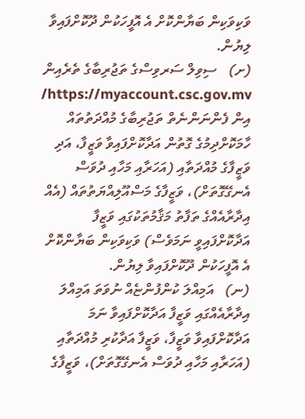ވަކިވަކިން ބަޔާންކޮށް އެ އޮފީހަކުން ދޫކޮށްފައިވާ ލިޔުން.
(ށ)   ސިވިލް ސަރވިސްގެ ތަޖުރިބާގެ ތެރެއިން https://myaccount.csc.gov.mv/ އިން ފެންނަންނެތް ތަޖުރިބާގެ މުއްދަތުތައް ހާމަކޮށްދިމުގެ ގޮތުން އަދާކޮށްފައިވާ ވަޒީފާ، އަދި ވަޒީފާގެ މުއްދަތާއި (އަހަރާއި މަހާއި ދުވަސް އެނގޭގޮތަށް)، ވަޒީފާގެ މަސްއޫލިއްޔަތުތައް (އެއް އިދާރާއެއްގެ ތަފާތު މަޤާމުތަކުގައި ވަޒީފާ އަދާކޮށްފައިވީ ނަމަވެސް) ވަކިވަކިން ބަޔާންކޮށް އެ އޮފީހަކުން ދޫކޮށްފައިވާ ލިޔުން.
(ނ)   އަމިއްލަ ކުންފުންޏެއް ނުވަތަ އަމިއްލަ އިދާރާއެއްގައި ވަޒީފާ އަދާކޮށްފައިވާ ނަމަ އަދާކޮށްފައިވާ ވަޒީފާ، ވަޒީފާ އަދާކުރި މުއްދަތާއި (އަހަރާއި މަހާއި ދުވަސް އެނގޭގޮތަށް)، ވަޒީފާގެ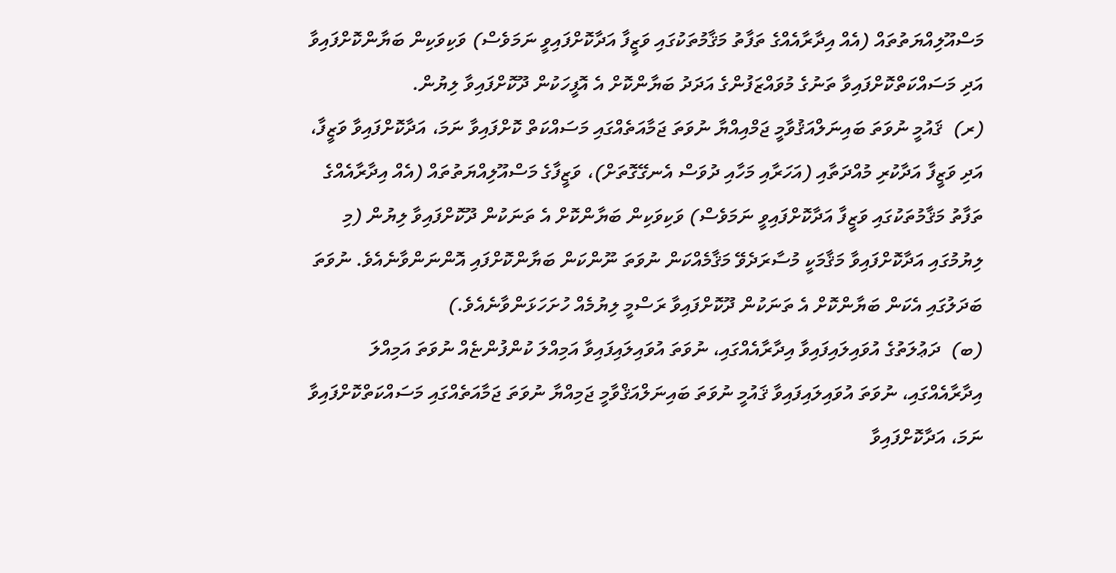މަސްއޫލިއްޔަތުތައް (އެއް އިދާރާއެއްގެ ތަފާތު މަޤާމުތަކުގައި ވަޒީފާ އަދާކޮށްފައިވީ ނަމަވެސް) ވަކިވަކިން ބަޔާންކޮށްފައިވާ އަދި މަސައްކަތްކޮށްފައިވާ ތަނުގެ މުވައްޒަފުންގެ އަދަދު ބަޔާންކޮށް އެ އޮފީހަކުން ދޫކޮށްފައިވާ ލިޔުން.
(ރ)  ޤައުމީ ނުވަތަ ބައިނަލްއަޤުވާމީ ޖަމްއިއްޔާ ނުވަތަ ޖަމާއަތެއްގައި މަސައްކަތް ކޮށްފައިވާ ނަމަ، އަދާކޮށްފައިވާ ވަޒީފާ، އަދި ވަޒީފާ އަދާކުރި މުއްދަތާއި (އަހަރާއި މަހާއި ދުވަސް އެނގޭގޮތަށް)، ވަޒީފާގެ މަސްއޫލިއްޔަތުތައް (އެއް އިދާރާއެއްގެ ތަފާތު މަޤާމުތަކުގައި ވަޒީފާ އަދާކޮށްފައިވީ ނަމަވެސް) ވަކިވަކިން ބަޔާންކޮށް އެ ތަނަކުން ދޫކޮށްފައިވާ ލިޔުން (މި ލިޔުމުގައި އަދާކޮށްފައިވާ މަޤާމަކީ މުސާރަދެވޭ މަޤާމެއްކަން ނުވަތަ ނޫންކަން ބަޔާންކޮށްފައި އޮންނަންވާނެއެވެ. ނުވަތަ ބަދަލުގައި އެކަން ބަޔާންކޮށް އެ ތަނަކުން ދޫކޮށްފައިވާ ރަސްމީ ލިޔުމެއް ހުށަހަޅަންވާނެއެވެ.)
(ބ)  ދަޢުލަތުގެ އުވައިލައިފައިވާ އިދާރާއެއްގައި، ނުވަތަ އުވައިލައިފައިވާ އަމިއްލަ ކުންފުންޏެއް ނުވަތަ އަމިއްލަ އިދާރާއެއްގައި، ނުވަތަ އުވައިލައިފައިވާ ޤައުމީ ނުވަތަ ބައިނަލްއަޤްވާމީ ޖަމިއްޔާ ނުވަތަ ޖަމާއަތެއްގައި މަސައްކަތްކޮށްފައިވާ ނަމަ، އަދާކޮށްފައިވާ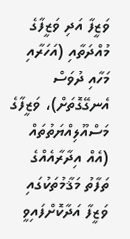ވަޒީފާ އަދި ވަޒީފާގެ މުއްދަތާއި (އަހަރާއި މަހާއި ދުވަސް އެނގޭގޮތަށް)، ވަޒީފާގެ މަސްއޫލިއްޔަތުތައް (އެއް އިދާރާއެއްގެ ތަފާތު މަޤާމުތަކުގައި ވަޒީފާ އަދާކޮށްފައިވީ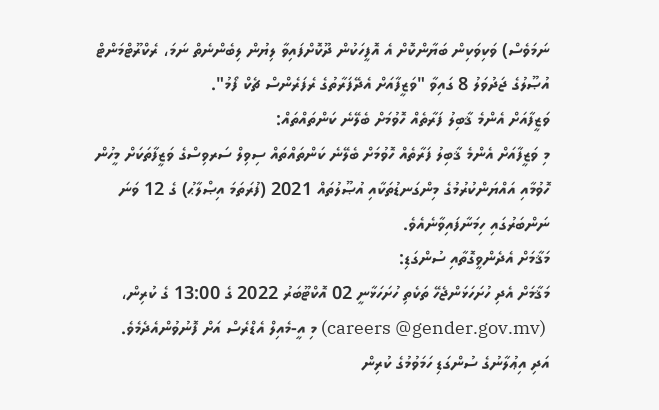ނަމަވެސް) ވަކިވަކިން ބަޔާންކޮށް އެ އޮފީހަކުން ދޫކޮށްފައިވާ ލިޔުން ލިބެންނެތް ނަމަ، ރެކްރޫޓްމަންޓް އުޞޫލުގެ ޖަދުވަލު 8 ގައިވާ "ވަޒީފާއަށް އެދޭފަރާތުގެ ރެފަރެންސް ޗެކް ފޯމު".
ވަޒީފާއަށް އެންމެ ޤާބިލު ފަރާތެއް ހޮވުމަށް ބެލޭނެ ކަންތައްތައް:
މި ވަޒީފާއަށް އެންމެ ޤާބިލު ފަރާތެއް ހޮވުމަށް ބެލޭނެ ކަންތައްތައް ސިވިލް ސަރވިސްގެ ވަޒީފާތަކަށް މީހުން ހޮވުމާއި އައްޔަންކުރުމުގެ މިންގަނޑުތަކާއި އުޞޫލުތައް 2021 (ފުރަތަމަ އިޞްލާޙު) ގެ 12 ވަނަ ނަންބަރުގައި ހިމަނާފައިވާނެއެވެ.
މަޤާމަށް އެދެންވީގޮތާއި ސުންގަޑި:
މަޤާމަށް އެދި ހުށަހަޅަންޖެހޭ ތަކެތި ހުށަހަޅާނީ 02 އޮކްޓޫބަރު 2022 ގެ 13:00 ގެ ކުރިން،
 (careers @gender.gov.mv) މި އީ-މެއިލް އެޑްރެސް އަށް ފޮނުވުންއެދެމެވެ.
އަދި އިޢުލާނުގެ ސުންގަޑި ހަމަވުމުގެ ކުރިން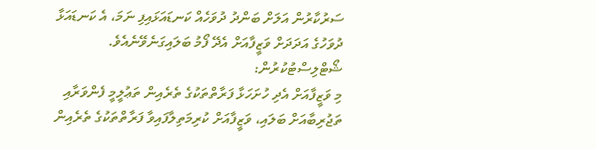ސަރުކާރުން އަލަށް ބަންދު ދުވަހެއް ކަނޑައަޅައިފި ނަމަ، އެ ކަނޑައަޅާ ދުވަހުގެ އަދަދަށް ވަޒީފާއަށް އެދޭ ފޯމު ބަލައިގަނެވޭނެއެވެ.
ޝޯޓްލިސްޓުކުރުން:
މި ވަޒީފާއަށް އެދި ހުށަހަޅާ ފަރާތްތަކުގެ ތެރެއިން ތަޢުލީމީ ފެންވަރާއި ތަޖުރިބާއަށް ބަލައި، ވަޒީފާއަށް ކުރިމަތިލާފައިވާ ފަރާތްތަކުގެ ތެރެއިން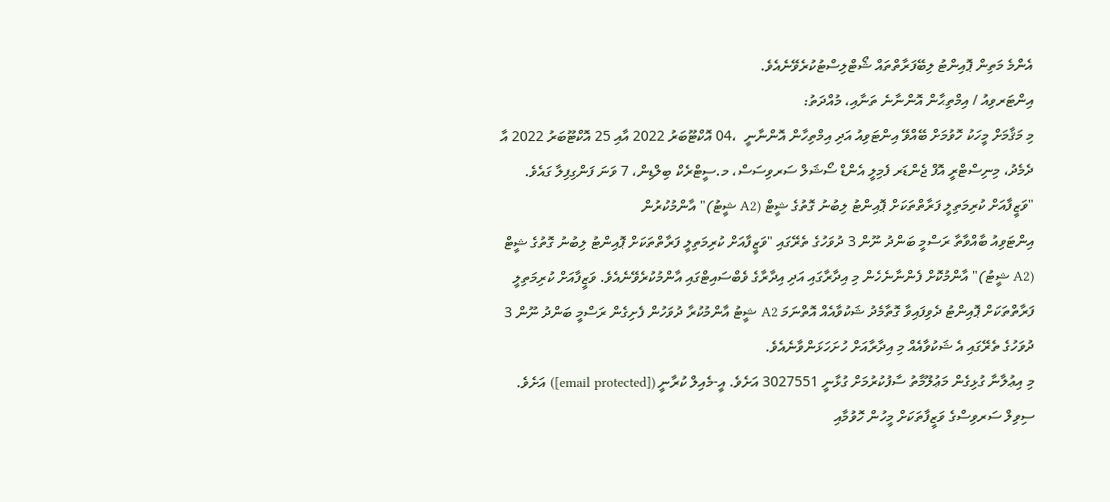އެންމެ މަތިން ޕޮއިންޓު ލިބޭފަރާތްތައް ޝޯޓްލިސްޓުކުރެވޭނެއެވެ.
އިންޓަރވިއު / އިމްތިޙާން އޮންނާނެ ތަނާއި، މުއްދަތު:
މި މަޤާމަށް މީހަކު ހޮވުމަށް ބޭއްވޭ އިންޓަވިއު އަދި އިމްތިހާން އޮންނާނީ  ،04 އޮކްޓޫބަރު 2022 އާއި 25 އޮކްޓޫބަރު 2022 އާ ދެމެދު، މިނިސްޓްރީ އޮފް ޖެންޑަރ ފެމިލީ އެންޑް ސޯޝަލް ސަރވިސަސް، މ.ސީޓްރެކް ބިލްޑިން، 7 ވަނަ ފަންގިފިލާ ގައެވެ.
"ވަޒީފާއަށް ކުރިމަތިލީ ފަރާތްތަކަށް ޕޮއިންޓު ލިބުނު ގޮތުގެ ޝީޓް (A2 ޝީޓު)" އާންމުކުރުން
އިންޓަވިއު ބާއްވާތާ ރަސްމީ ބަންދު ނޫން 3 ދުވަހުގެ ތެރޭގައި "ވަޒީފާއަށް ކުރިމަތިލީ ފަރާތްތަކަށް ޕޮއިންޓު ލިބުނު ގޮތުގެ ޝީޓް (A2 ޝީޓު)" އާންމުކޮށް ފެންނާނެހެން މި އިދާރާގައި އަދި އިދާރާގެ ވެބްސައިޓްގައި އާންމުކުރެވޭނެއެވެ. ވަޒީފާއަށް ކުރިމަތިލީ ފަރާތްތަކަށް ޕޮއިންޓު ދެވިފައިވާ ގޮތާމެދު ޝަކުވާއެއް އޮތްނަމަ A2 ޝީޓު އާންމުކުރާ ދުވަހުން ފެށިގެން ރަސްމީ ބަންދު ނޫން 3 ދުވަހުގެ ތެރޭގައި އެ ޝަކުވާއެއް މި އިދާރާއަށް ހުށަހަޅަންވާނެއެވެ.
މި އިޢުލާނާ ގުޅިގެން މަޢުލޫމާތު ސާފުކުރުމަށް ގުޅާނީ 3027551 އަށެވެ. އީ-މެއިލް ކުރާނީ ([email protected]) އަށެވެ.
ސިވިލް ސަރވިސްގެ ވަޒީފާތަކަށް މީހުން ހޮވުމާއި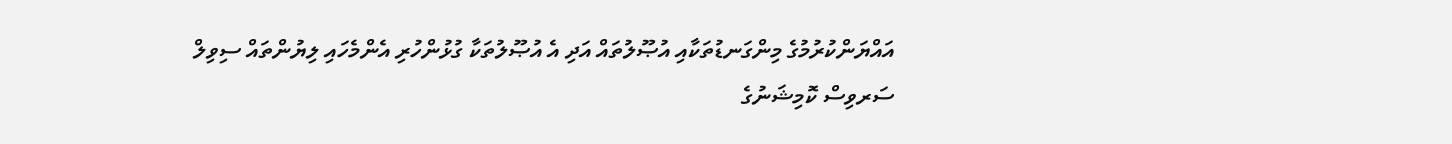އައްޔަންކުރުމުގެ މިންގަނޑުތަކާއި އުޞޫލުތައް އަދި އެ އުޞޫލުތަކާ ގުޅުންހުރި އެންމެހައި ލިޔުންތައް ސިވިލް ސަރވިސް ކޮމިޝަނުގެ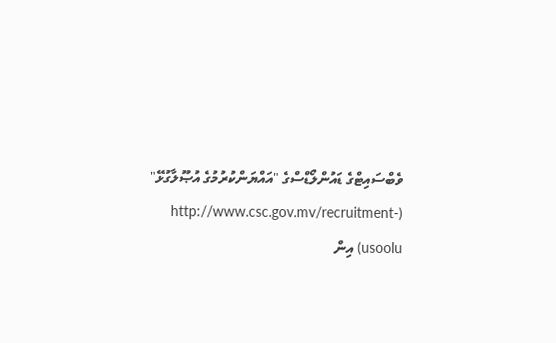ވެބްސައިޓްގެ ޑައުންލޯޑްސްގެ "އައްޔަންކުރުމުގެ އުޞޫލާގުޅޭ" (http://www.csc.gov.mv/recruitment-usoolu) އިން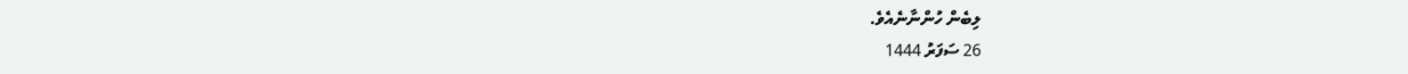ލިބެން ހުންނާނެއެވެ.
26 ސަފަރު 1444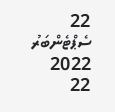22 ސެޕްޓެންބަރު 2022
22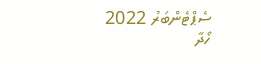ސެޕްޓެންބަރު 2022
ހޯދާ